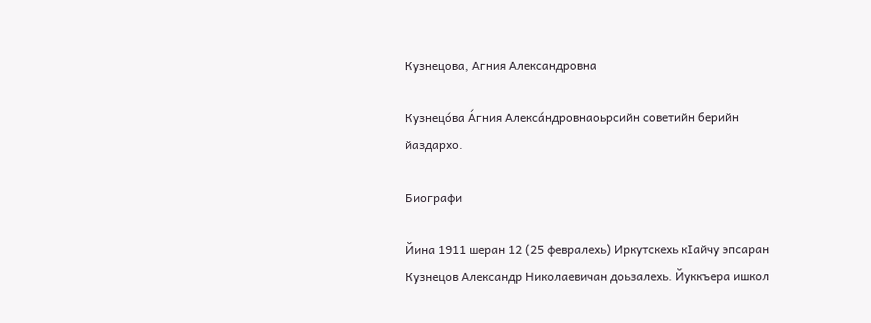Кузнецова, Агния Александровна

Кузнецо́ва А́гния Алекса́ндровнаоьрсийн советийн берийн йаздархо.

Биографи

Йина 1911 шеран 12 (25 февралехь) Иркутскехь кӀайчу эпсаран Кузнецов Александр Николаевичан доьзалехь. Йуккъера ишкол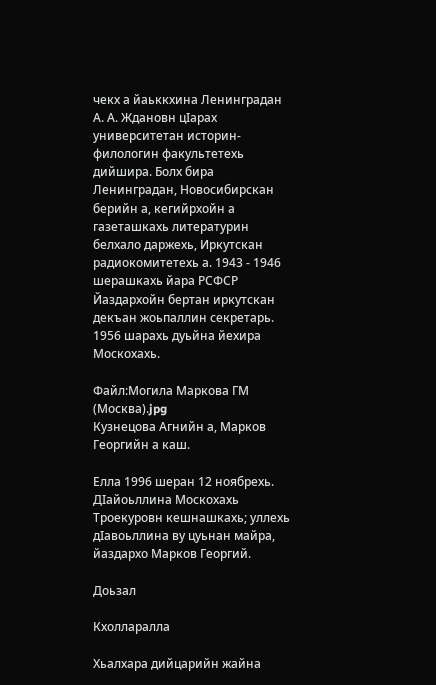чекх а йаьккхина Ленинградан А. А. Ждановн цӀарах университетан историн-филологин факультетехь дийшира. Болх бира Ленинградан, Новосибирскан берийн а, кегийрхойн а газеташкахь литературин белхало даржехь, Иркутскан радиокомитетехь а. 1943 - 1946 шерашкахь йара РСФСР Йаздархойн бертан иркутскан декъан жоьпаллин секретарь. 1956 шарахь дуьйна йехира Москохахь.

Файл:Могила Маркова ГМ (Москва).jpg
Кузнецова Агнийн а, Марков Георгийн а каш.

Елла 1996 шеран 12 ноябрехь. ДӀайоьллина Москохахь Троекуровн кешнашкахь; уллехь дӀавоьллина ву цуьнан майра, йаздархо Марков Георгий.

Доьзал

Кхолларалла

Хьалхара дийцарийн жайна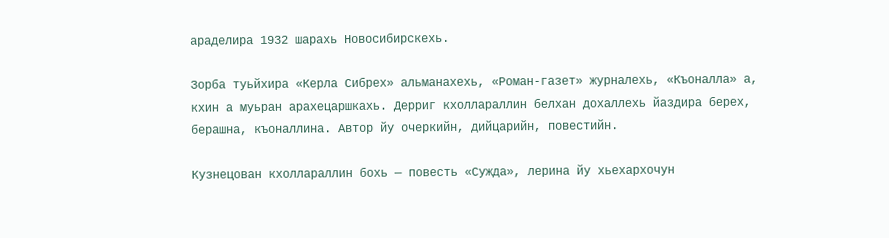араделира 1932 шарахь Новосибирскехь.

Зорба туьйхира «Керла Сибрех» альманахехь, «Роман-газет» журналехь, «Къоналла» а, кхин а муьран арахецаршкахь. Дерриг кхоллараллин белхан дохаллехь йаздира берех, берашна, къоналлина. Автор йу очеркийн, дийцарийн, повестийн.

Кузнецован кхоллараллин бохь — повесть «Сужда», лерина йу хьехархочун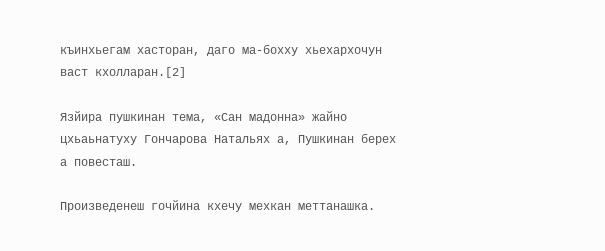къинхьегам хасторан, даго ма-бохху хьехархочун васт кхолларан.[2]

Язйира пушкинан тема, «Сан мадонна» жайно цхьаьнатуху Гончарова Натальях а, Пушкинан берех а повесташ.

Произведенеш гочйина кхечу мехкан меттанашка.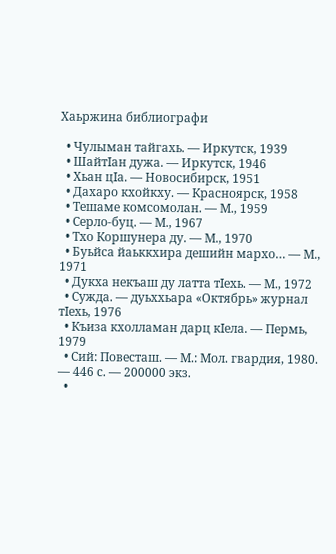Хаьржина библиографи

  • Чулыман тайгахь. — Иркутск, 1939
  • ШайтӀан дужа. — Иркутск, 1946
  • Хьан цӀа. — Новосибирск, 1951
  • Дахаро кхойкху. — Красноярск, 1958
  • Тешаме комсомолан. — М., 1959
  • Серло-буц. — М., 1967
  • Тхо Коршунера ду. — М., 1970
  • Буьйса йаьккхира дешийн мархо… — М., 1971
  • Дукха некъаш ду латта тӀехь. — М., 1972
  • Сужда. — дуьххьара «Октябрь» журнал тӀехь, 1976
  • Къиза кхолламан дарц кӀела. — Пермь, 1979
  • Сий: Повесташ. — М.: Мол. гвардия, 1980. — 446 с. — 200000 экз.
  •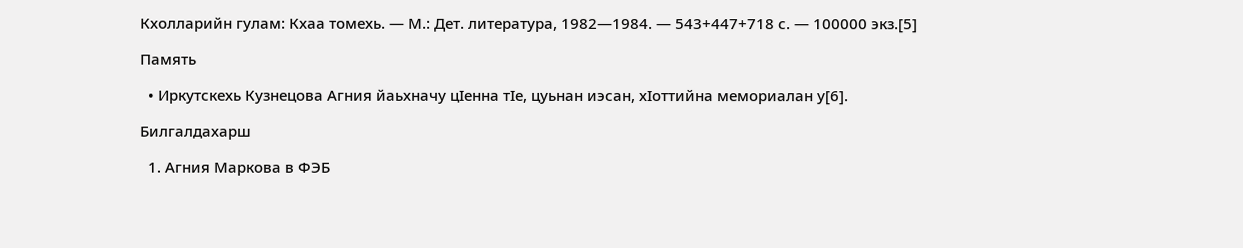Кхолларийн гулам: Кхаа томехь. — М.: Дет. литература, 1982—1984. — 543+447+718 с. — 100000 экз.[5]

Память

  • Иркутскехь Кузнецова Агния йаьхначу цӀенна тӀе, цуьнан иэсан, хӀоттийна мемориалан у[6].

Билгалдахарш

  1. Агния Маркова в ФЭБ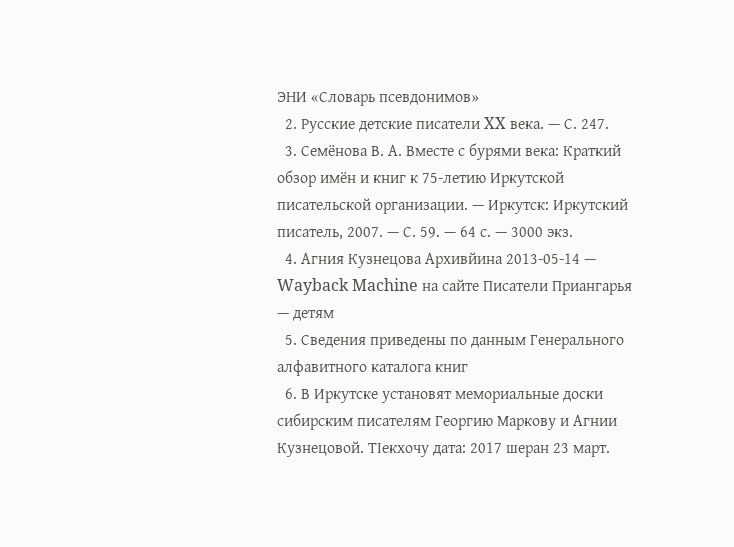ЭНИ «Словарь псевдонимов»
  2. Русские детские писатели XX века. — С. 247.
  3. Семёнова В. А. Вместе с бурями века: Краткий обзор имён и книг к 75-летию Иркутской писательской организации. — Иркутск: Иркутский писатель, 2007. — С. 59. — 64 с. — 3000 экз.
  4. Агния Кузнецова Архивйина 2013-05-14 — Wayback Machine на сайте Писатели Приангарья — детям
  5. Сведения приведены по данным Генерального алфавитного каталога книг
  6. В Иркутске установят мемориальные доски сибирским писателям Георгию Маркову и Агнии Кузнецовой. ТӀекхочу дата: 2017 шеран 23 март.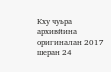Кху чуьра архивйина оригиналан 2017 шеран 24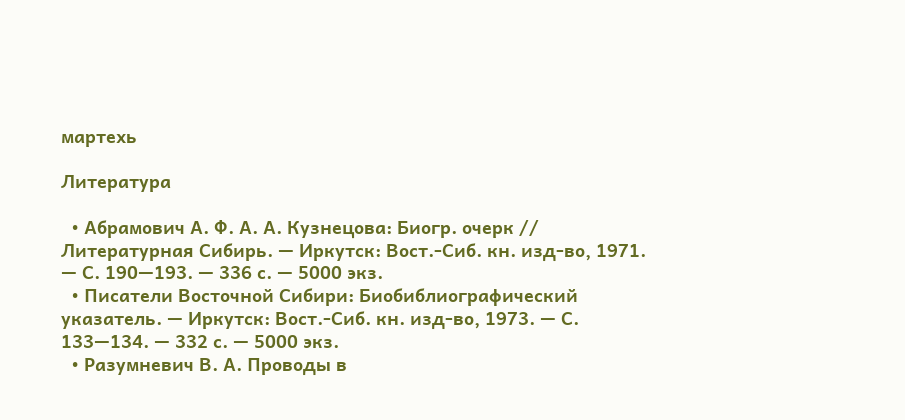мартехь

Литература

  • Абрамович А. Ф. А. А. Кузнецова: Биогр. очерк // Литературная Сибирь. — Иркутск: Вост.-Сиб. кн. изд-во, 1971. — С. 190—193. — 336 с. — 5000 экз.
  • Писатели Восточной Сибири: Биобиблиографический указатель. — Иркутск: Вост.-Сиб. кн. изд-во, 1973. — С. 133—134. — 332 с. — 5000 экз.
  • Разумневич В. А. Проводы в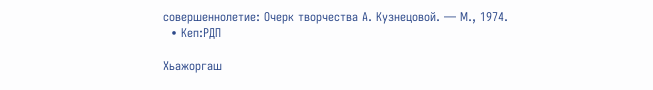совершеннолетие: Очерк творчества А. Кузнецовой. — М., 1974.
  • Кеп:РДП

Хьажоргаш